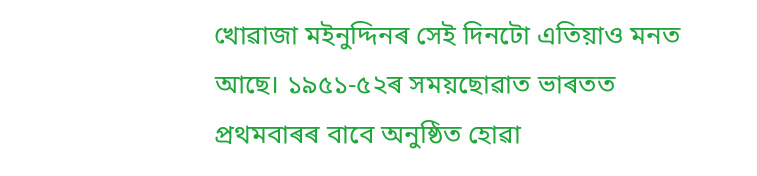খোৱাজা মইনুদ্দিনৰ সেই দিনটো এতিয়াও মনত আছে। ১৯৫১-৫২ৰ সময়ছোৱাত ভাৰতত প্ৰথমবাৰৰ বাবে অনুষ্ঠিত হোৱা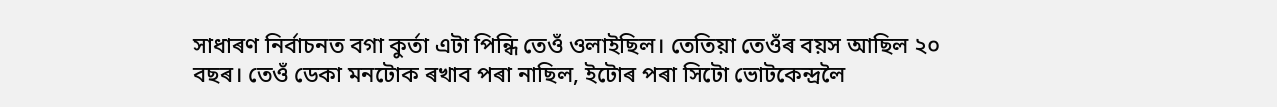সাধাৰণ নিৰ্বাচনত বগা কুৰ্তা এটা পিন্ধি তেওঁ ওলাইছিল। তেতিয়া তেওঁৰ বয়স আছিল ২০ বছৰ। তেওঁ ডেকা মনটোক ৰখাব পৰা নাছিল, ইটোৰ পৰা সিটো ভোটকেন্দ্ৰলৈ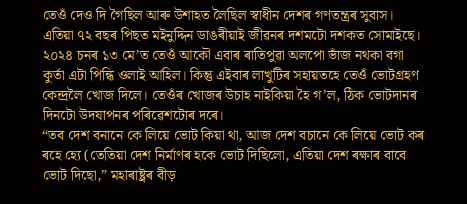তেওঁ দেও দি গৈছিল আৰু উশাহত লৈছিল স্বাধীন দেশৰ গণতন্ত্ৰৰ সুবাস।
এতিয়া ৭২ বছৰ পিছত মইনুদ্দিন ডাঙৰীয়াই জীৱনৰ দশমটো দশকত সোমাইছে। ২০২৪ চনৰ ১৩ মে’ত তেওঁ আকৌ এবাৰ ৰাতিপুৱা অলপো ভাঁজ নথকা বগা কুৰ্তা এটা পিন্ধি ওলাই আহিল। কিন্তু এইবাৰ লাখুটিৰ সহায়তহে তেওঁ ভোটগ্ৰহণ কেন্দ্ৰলৈ খোজ দিলে। তেওঁৰ খোজৰ উচাহ নাইকিয়া হৈ গ’ল, ঠিক ভোটদানৰ দিনটো উদযাপনৰ পৰিৱেশটোৰ দৰে।
“তব দেশ বনানে কে লিয়ে ভোট কিয়া থা, আজ দেশ বচানে কে লিয়ে ভোট কৰ ৰহে হ্যে (তেতিয়া দেশ নিৰ্মাণৰ হকে ভোট দিছিলো, এতিয়া দেশ ৰক্ষাৰ বাবে ভোট দিছো,” মহাৰাষ্ট্ৰৰ বীড়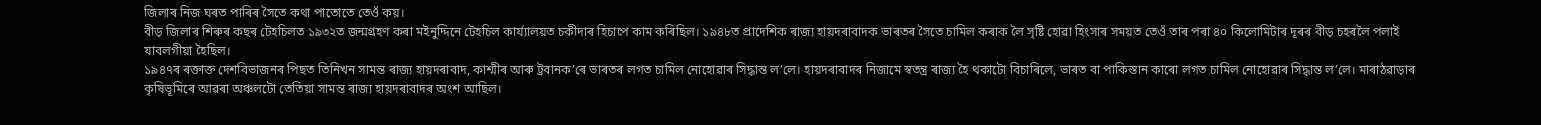জিলাৰ নিজ ঘৰত পাৰিৰ সৈতে কথা পাতোতে তেওঁ কয়।
বীড় জিলাৰ শিৰুৰ কছৰ টেহচিলত ১৯৩২ত জন্মগ্ৰহণ কৰা মইনুদ্দিনে টেহচিল কাৰ্য্যালয়ত চকীদাৰ হিচাপে কাম কৰিছিল। ১৯৪৮ত প্ৰাদেশিক ৰাজ্য হায়দৰাবাদক ভাৰতৰ সৈতে চামিল কৰাক লৈ সৃষ্টি হোৱা হিংসাৰ সময়ত তেওঁ তাৰ পৰা ৪০ কিলোমিটাৰ দূৰৰ বীড় চহৰলৈ পলাই যাবলগীয়া হৈছিল।
১৯৪৭ৰ ৰক্তাক্ত দেশবিভাজনৰ পিছত তিনিখন সামন্ত ৰাজ্য হায়দৰাবাদ, কাশ্মীৰ আৰু ট্ৰবানক’ৰে ভাৰতৰ লগত চামিল নোহোৱাৰ সিদ্ধান্ত ল’লে। হায়দৰাবাদৰ নিজামে স্বতন্ত্ৰ ৰাজ্য হৈ থকাটো বিচাৰিলে, ভাৰত বা পাকিস্তান কাৰো লগত চামিল নোহোৱাৰ সিদ্ধান্ত ল’লে। মাৰাঠৱাড়াৰ কৃষিভূমিৰে আৱৰা অঞ্চলটো তেতিয়া সামন্ত ৰাজ্য হায়দৰাবাদৰ অংশ আছিল।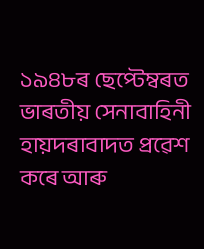১৯৪৮ৰ ছেপ্টেম্বৰত ভাৰতীয় সেনাবাহিনী হায়দৰাবাদত প্ৰৱেশ কৰে আৰু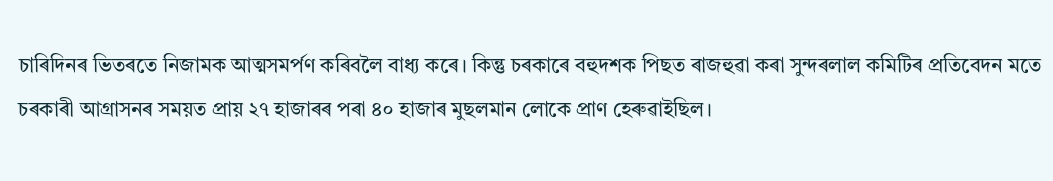চাৰিদিনৰ ভিতৰতে নিজামক আত্মসমৰ্পণ কৰিবলৈ বাধ্য কৰে। কিন্তু চৰকাৰে বহুদশক পিছত ৰাজহুৱা কৰা সুন্দৰলাল কমিটিৰ প্ৰতিবেদন মতে চৰকাৰী আগ্ৰাসনৰ সময়ত প্ৰায় ২৭ হাজাৰৰ পৰা ৪০ হাজাৰ মুছলমান লোকে প্ৰাণ হেৰুৱাইছিল।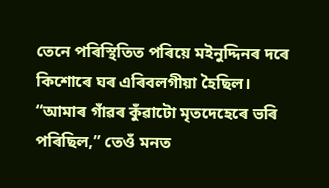তেনে পৰিস্থিতিত পৰিয়ে মইনুদ্দিনৰ দৰে কিশোৰে ঘৰ এৰিবলগীয়া হৈছিল।
“আমাৰ গাঁৱৰ কুঁৱাটো মৃতদেহেৰে ভৰি পৰিছিল,” তেওঁ মনত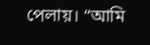পেলায়। “আমি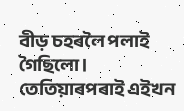বীড় চহৰলৈ পলাই গৈছিলো। তেতিয়াৰপৰাই এইখন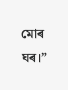মোৰ ঘৰ।”